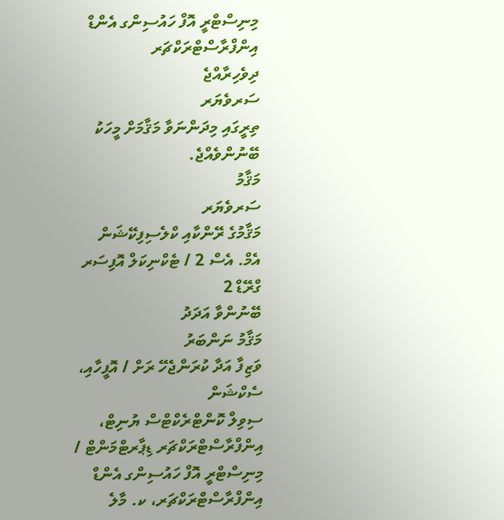މިނިސްޓްރީ އޮފް ހައުސިންގ އެންޑް އިންފްރާސްޓްރަކްޗަރ
ދިވެހިރާއްޖެ
ސަރވެޔަރ
ތިރީގައި މިދަންނަވާ މަޤާމަށް މީހަކު ބޭނުންވެއްޖެ.
މަޤާމު
ސަރވެޔަރ
މަޤާމުގެ ރޭންކާއި ކްލެސިފިކޭޝަން
އެމް. އެސް 2 / ޓެކްނިކަލް އޮފިސަރ ގްރޭޑް 2
ބޭނުންވާ އަދަދު
މަޤާމު ނަންބަރު
ވަޒިފާ އަދާ ކުރަންޖެހޭ ރަށް / އޮފީހާއި،  ސެކްޝަން
ސިވިލް ކޮންޓްރެކްޓްސް ޔުނިޓް، އިންފްރާސްޓްރަކްޗަރ ޑިޕާރޓްމަންޓް / މިނިސްޓްރީ އޮފް ހައުސިންގ އެންޑް އިންފްރާސްޓްރަކްޗަރ، ކ. މާލެ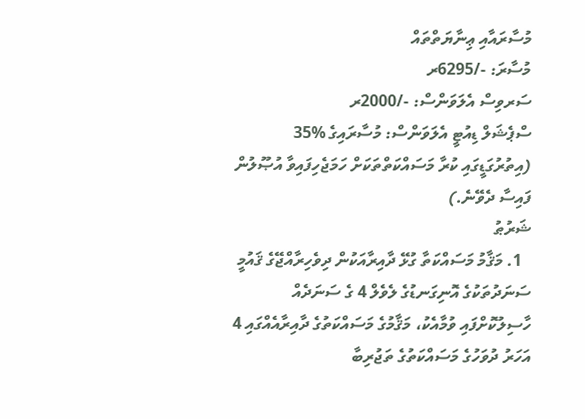މުސާރައާއި ޢިނާޔަތްތައް
މުސާރަ: -/6295ރ
ސަރވިސް އެލަވަންސް: -/2000ރ
ސްޕެޝަލް ޑިއުޓީ އެލަވަންސް: މުސާރައިގެ %35
(އިތުރުގަޑީގައި ކުރާ މަސައްކަތްތަކަށް ހަމަޖެހިފައިވާ އުޞޫލުން ފައިސާ ދެވޭނެ.)
ޝަރުޠު
  1. މަޤާމު މަސައްކަތާ ގުޅޭ ދާއިރާއަކުން ދިވެހިރާއްޖޭގެ ޤައުމީ ސަނަދުތަކުގެ އޮނިގަނޑުގެ ލެވެލް 4 ގެ ސަނަދެއް ހާސިލުކޮށްފައި ވުމާއެކު، މަޤާމުގެ މަސައްކަތުގެ ދާއިރާއެއްގައި 4 އަހަރު ދުވަހުގެ މަސައްކަތުގެ ތަޖުރިބާ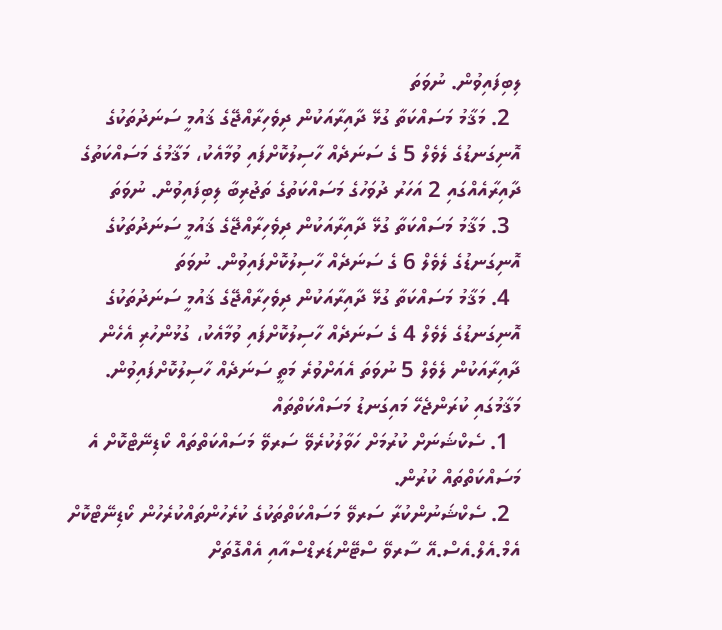ލިބިފައިވުން. ނުވަތަ
  2. މަޤާމު މަސައްކަތާ ގުޅޭ ދާއިރާއަކުން ދިވެހިރާއްޖޭގެ ޤައުމީ ސަނަދުތަކުގެ އޮނިގަނޑުގެ ލެވެލް 5 ގެ ސަނަދެއް ހާސިލުކޮށްފައި ވުމާއެކު، މަޤާމުގެ މަސައްކަތުގެ ދާއިރާއެއްގައި 2 އަހަރު ދުވަހުގެ މަސައްކަތުގެ ތަޖުރިބާ ލިބިފައިވުން. ނުވަތަ
  3. މަޤާމު މަސައްކަތާ ގުޅޭ ދާއިރާއަކުން ދިވެހިރާއްޖޭގެ ޤައުމީ ސަނަދުތަކުގެ އޮނިގަނޑުގެ ލެވެލް 6 ގެ ސަނަދެއް ހާސިލުކޮށްފައިވުން. ނުވަތަ
  4. މަޤާމު މަސައްކަތާ ގުޅޭ ދާއިރާއަކުން ދިވެހިރާއްޖޭގެ ޤައުމީ ސަނަދުތަކުގެ އޮނިގަނޑުގެ ލެވެލް 4 ގެ ސަނަދެއް ހާސިލުކޮށްފައި ވުމާއެކު، ގުޅުންހުރި އެހެން ދާއިރާއަކުން ލެވެލް 5 ނުވަތަ އެއަށްވުރެ މަތީ ސަނަދެއް ހާސިލުކޮށްފައިވުން.
މަޤާމުގައި ކުރަންޖެހޭ މައިގަނޑު މަސައްކަތްތައް
  1. ސެކްޝަނަށް ކުރުމަށް ހަވާލުކުރެވޭ ސަރވޭ މަސައްކަތްތައް ކޯޑިނޭޓްކޮށް އެ މަސައްކަތްތައް ކުރުން.
  2. ސެކްޝަނުންކުރާ ސަރވޭ މަސައްކަތްތަކުގެ ކުރެހުންތައްކުރެހުން ކޯޑިނޭޓްކޮށް އެމް.އެލް.އެސް.އޭ ސާރވޭ ސްޓޭންޑަރޑްސްއާއި އެއްގޮތަށް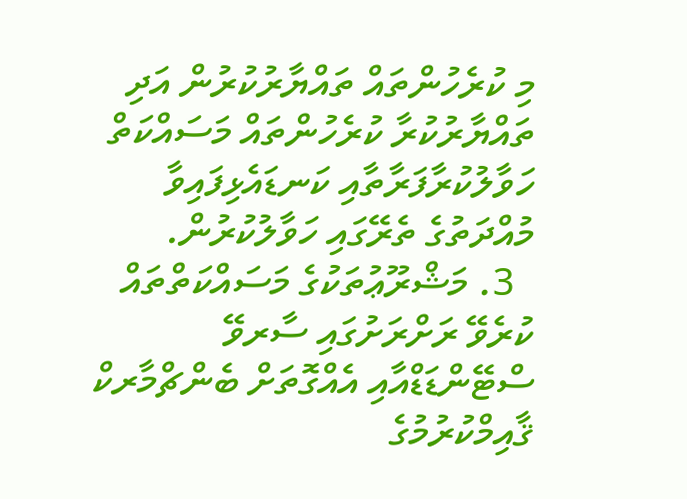މި ކުރެހުންތައް ތައްޔާރުކުރުން އަދި ތައްޔާރުކުރާ ކުރެހުންތައް މަސައްކަތް ހަވާލުކުރާފަރާތާއި ކަނޑައެޅިފައިވާ މުއްދަތުގެ ތެރޭގައި ހަވާލުކުރުން.
  3. މަޝްރޫޢުތަކުގެ މަސައްކަތްތައް ކުރެވޭ ރަށްރަށުގައި ސާރވޭ ސްޓޭންޑަޑްއާއި އެއްގޮތަށް ބެންޗްމާރކް ޤާއިމްކުރުމުގެ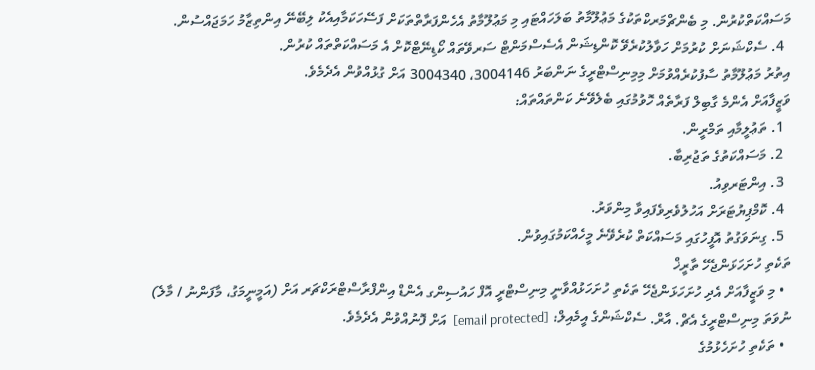މަސައްކަތްކުރުން. މި ބެންޗްމަރކްތަކުގެ މަޢުލޫމާތު ބަލަހައްޓައި މި މަޢުލޫމާތު އެހެންފަރާތްތަކަށް ފަސޭހަކަމާއިއެކު ލިބޭނޭ އިންތިޒާމު ހަމަޖައްސުން.
  4. ސެކްޝަނަށް ކުރުމަށް ހަވާލުކުރެވޭ ކޮންޑިޝަން އެސެސްމަންޓް ސަރވޭތައް ކޯޑިނޭޓްކޮށް އެ މަސައްކަތްތައް ކުރުން.
އިތުރު މަޢުލޫމާތު ސާފުކުރެއްވުމަށް މިމިނިސްޓްރީގެ ނަންބަރު 3004146، 3004340 އަށް ގުޅުއްވުން އެދެމެވެ.
ވަޒީފާއަށް އެންމެ ގާބިލް ފަރާތެއް ހޮވުމުގައި ބެލެވޭނެ ކަންތައްތައް:
  1. ތަޢުލީމާއި ތަމްރީން.
  2. މަސައްކަތުގެ ތަޖުރިބާ.
  3. އިންޓަރވިއު.
  4. ކޮމްޕިޔުޓަރަށް އަހުލުވެރިވެފައިވާ މިންވަރު.
  5. ގިނަވަގުތު އޮފީހުގައި މަސައްކަތް ކުރެވޭނެ މީހެއްކަމުގައިވުން.
ތަކެތި ހުށަހަޅަންޖެހޭ ތާރީޚް
  • މި ވަޒީފާއަށް އެދި ހުށަހަޅަންޖެހޭ ތަކެތި ހުށަހަޅުއްވާނީ މިނިސްޓްރީ އޮފް ހައުސިންގ އެންޑް އިންފްރާސްޓްރަކްޗަރ އަށް (އަމީނީމަގު، މާފަންނު / މާލެ) ނުވަތަ މިނިސްޓްރީގެ އެޗް. އާރް. ސެކްޝަންގެ އީމެއިލް: [email protected]  އަށް ފޮނުއްވުން އެދެމެވެ.
  • ތަކެތި ހުށަހެޅުމުގެ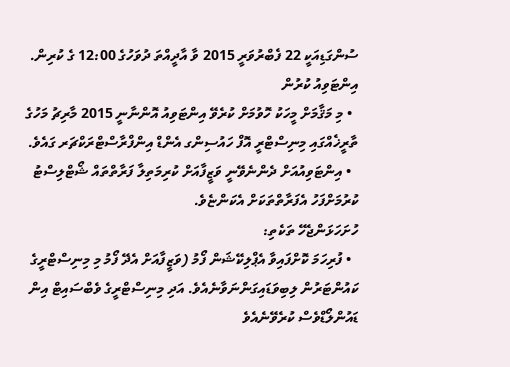ސުންގަޑިއަކީ 22 ފެބްރުވަރީ 2015 ވާ އާދީއްތަ ދުވަހުގެ 12:00 ގެ ކުރިން.
އިންޓަވިއު ކުރުން
  • މި މަޤާމަށް މީހަކު ހޮވުމަށް ކުރެވޭ އިންޓަވިއު އޮންނާނީ 2015 މާރިޗު މަހުގެ ތާރީޚެއްގައި މިނިސްޓްރީ އޮފް ހައުސިންގ އެންޑް އިންފްރާސްޓްރަކްޗަރ ގައެވެ.
  • އިންޓަވިއުއަށް ދެންނެވޭނީ ވަޒީފާއަށް ކުރިމަތިލާ ފަރާތްތައް ޝޯޓްލިސްޓު ކުރުމަށްފަހު އެފަރާތްތަކަށް އެކަންޏެވެ.
ހުށަހަޅަންޖެހޭ ތަކެތި:
  • ފުރިހަމަ ކޮށްފައިވާ އެޕްލިކޭޝަން ފޯމު (ވަޒީފާއަށް އެދޭ ފޯމު މި މިނިސްޓްރީގެ ކައުންޓަރުން ލިބިވަޑައިގަންނަވާނެއެވެ. އަދި މިނިސްޓްރީގެ ވެބްސައިޓް އިން  ޑައުންލޯޑްވެސް ކުރެވޭނެއެވެ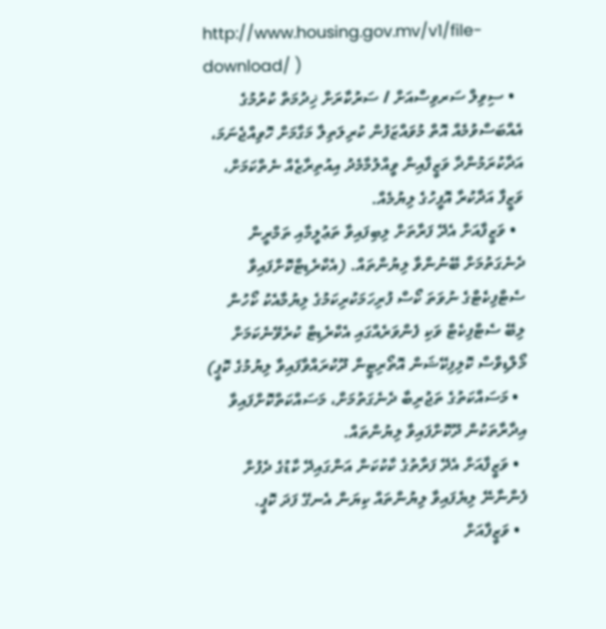http://www.housing.gov.mv/v1/file-download/ )
  • ސިވިލް ސަރވިސްއަށް / ސަރުކާރަށް ޚިދުމަތް ކުރުމުގެ އެއްބަސްވުމެއް އޮތް މުވައްޒަފުން ކުރިލަތިލާ މަގާމަށް ހޮވިއްޖެނަމަ، އަދާކުރަމުންދާ ވަޒީފާއިން ވީއްލުމާމެދު އިއުތިރާޒެއް ނެތްކަމަށް، ވަޒީފާ އަދާކުރާ އޮފީހުގެ ލިޔުމެއް.
  • ވަޒީފާއަށް އެދޭ ފަރާތަށް ލިބިފައިވާ ތަޢުލީމާއި ތަމްރީން ދެނެގަތުމަށް ބޭނުންވާ ލިޔުންތައް. (އެކްރެޑިޓްކޮށްފައިވާ ސެޓްފިކެޓްގެ ނުވަތަ ކޯސް ފުރިހަމަކުރިކަމުގެ ލިޔުމާއެކު ކޯހުން ލިބޭ ސެޓްފިކެޓް ވަކި ފެންވަރެއްގައި އެކްރެޑިޓް ކުރެވޭނެކަމަށް މޯލްޑިވްސް ކޮލިފިކޭޝަން އޮތޯރިޓީން ދޫކުރައްވާފައިވާ ލިޔުމުގެ ކޮޕީ)
  • މަސައްކަތުގެ ތަޖުރިބާ ދެނެގަތުމަށް، މަސައްކަތްކޮށްފައިވާ އިދާރާތަކުން ދޫކޮށްފައިވާ ލިޔުންތައް.
  • ވަޒީފާއަށް އެދޭ ފަރާތުގެ ކާކުކަން އަންގައިދޭ ކާޑުގެ ދެފުށް ފެންނާނޭ ލިޔެފައިވާ ލިޔުންތައް ކިޔަން އެނގޭ ފަދަ ކޮޕީ.
  • ވަޒީފާއަށް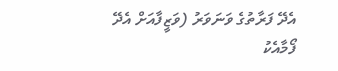އެދޭ ފަރާތުގެ ވަނަވަރު (ވަޒީފާއަށް އެދޭ ފޯމާއެކު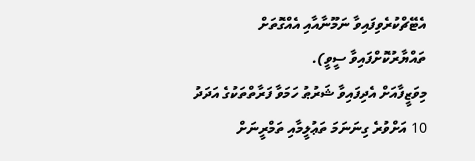އެޓޭޗްކުރެވިފައިވާ ނަމޫނާއާއި އެއްގޮތަށް ތައްޔާރުކޮށްފައިވާ ސީވީ).
މިވަޒީފާއަށް އެދިފައިވާ ޝަރުޠު ހަމަވާ ފަރާތްތަކުގެ އަދަދު 10 އަށްވުރެ ގިނަނަމަ ތަޢުލީމާއި ތަމްރީނަށް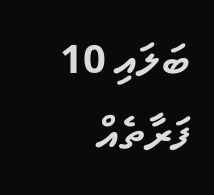ބަލައި 10 ފަރާތެއް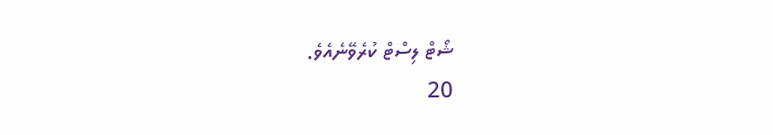ޝޯޓް ލިސްޓް ކުރެވޭނެއެވެ.
20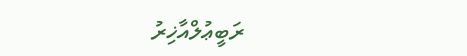ރަބީޢުލްއާޚިރު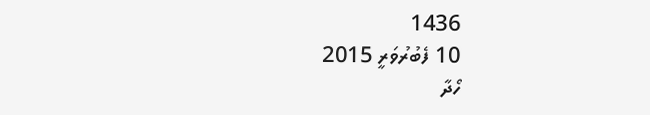1436
10 ފެބުރުވަރީ 2015
ހޯދާ